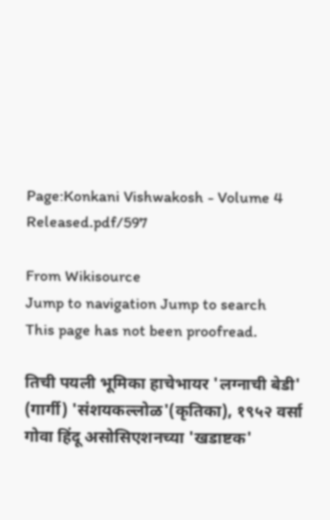Page:Konkani Vishwakosh - Volume 4 Released.pdf/597

From Wikisource
Jump to navigation Jump to search
This page has not been proofread.

तिची पयली भूमिका हाचेभायर 'लग्नाची बेडी' (गार्गी) 'संशयकल्लोळ'(कृतिका), १९५२ वर्सा गोवा हिंदू असोसिएशनच्या 'खडाष्टक'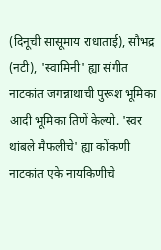(दिनूची सासूमाय राधाताई), सौभद्र (नटी), 'स्वामिनी' ह्या संगीत नाटकांत जगन्नाथाची पुरूश भूमिका आदी भूमिका तिणें केल्यो. 'स्वर थांबले मैफलीचे' ह्या कोंकणी नाटकांत एके नायकिणीचे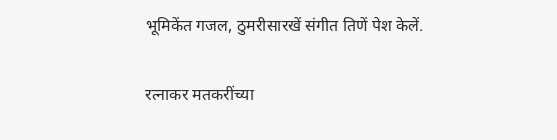भूमिकेंत गजल, ठुमरीसारखें संगीत तिणें पेश केलें.

रत्नाकर मतकरींच्या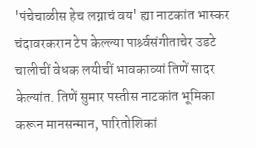'पंचेचाळीस हेच लग्नाचं वय' ह्या नाटकांत भास्कर चंदावरकरान टेप केल्ल्या पार्श्र्वसंगीताचेर उडटे चालीचीं वेधक लयीचीं भावकाव्यां तिणें सादर केल्यांत. तिणें सुमार पस्तीस नाटकांत भूमिका करून मानसन्मान, पारितोशिकां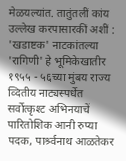मेळयल्यांत. तातुंतलीं कांय उल्लेख करपासारकीं अशीं : 'खडाष्टक' नाटकांतल्या 'रागिणी' हे भूमिकेखातीर १९५५ - ५६च्या मुंबय राज्य व्दितीय नाट्यस्पर्धेत सर्वोत्कृश्ट अभिनयाचें पारितोशिक आनी रुप्या पदक, पार्श्र्वनाथ आळतेकर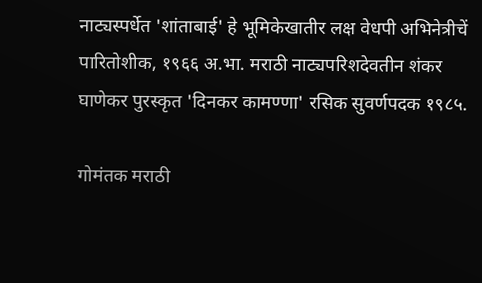नाट्यस्पर्धेत 'शांताबाई' हे भूमिकेखातीर लक्ष वेधपी अभिनेत्रीचें पारितोशीक, १९६६ अ.भा. मराठी नाट्यपरिशदेवतीन शंकर घाणेकर पुरस्कृत 'दिनकर कामण्णा' रसिक सुवर्णपदक १९८५.

गोमंतक मराठी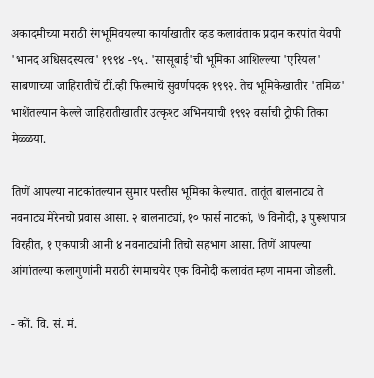अकादमीच्या मराठी रंगभूमिवयल्या कार्याखातीर व्हड कलावंताक प्रदान करपांत येवपी 'भानद अधिसदस्यत्व' १९९४ -९५. 'सासूबाई'ची भूमिका आशिल्ल्या 'एरियल' साबणाच्या जाहिरातीचें टीं.व्ही फिल्माचें सुवर्णपदक १९९२. तेच भूमिकेखातीर 'तमिळ' भाशेंतल्यान केल्ले जाहिरातीखातीर उत्कृश्ट अभिनयाची १९९२ वर्साची ट्रोफी तिका मेळ्ळया.

तिणें आपल्या नाटकांतल्यान सुमार पस्तीस भूमिका केल्यात. तातूंत बालनाट्य ते नवनाट्य मेरेनचो प्रवास आसा. २ बालनाट्यां, १० फार्स नाटकां, ७ विनोदी, ३ पुरूशपात्र विरहीत, १ एकपात्री आनी ४ नवनाट्यांनी तिचो सहभाग आसा. तिणें आपल्या आंगांतल्या कलागुणांनी मराठी रंगमाचयेर एक विनोदी कलावंत म्हण नामना जोडली.

- कों. वि. सं. मं.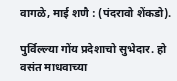वागळे, माई शणै : (पंदरावो शेंकडो).

पुर्विल्ल्या गोंय प्रदेशाचो सुभेदार. हो वसंत माधवाच्या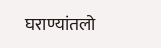घराण्यांतलो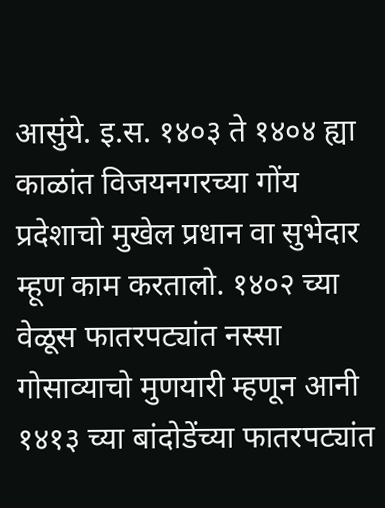आसुंये. इ.स. १४०३ ते १४०४ ह्या काळांत विजयनगरच्या गोंय प्रदेशाचो मुखेल प्रधान वा सुभेदार म्हूण काम करतालो. १४०२ च्या वेळूस फातरपट्यांत नस्सा गोसाव्याचो मुणयारी म्हणून आनी १४१३ च्या बांदोडेंच्या फातरपट्यांत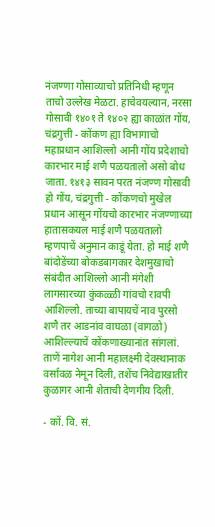नंजण्णा गोसाव्याचो प्रतिनिधी म्हणून ताचो उल्लेख मेळटा. हाचेवयल्यान, नरसा गोसावी १४०१ ते १४०२ ह्या काळांत गोंय, चंद्रगुत्ती - कोंकण ह्या विभागाचो महाप्रधान आशिल्लो आनी गोंय प्रदेशाचो कारभार माई शणै पळयतालो असो बोध जाता. १४१३ सावन परत नंजण्ण गोसावी हो गोंय, चंद्रगुत्ती - कोंकणचो मुखेल प्रधान आसून गोंयचो कारभार नंजण्णाच्या हातासकयल माई शणै पळयतालो म्हणपाचें अनुमान काडूं येता. हो माई शणै बांदोडेंच्या बोकडबागकार देशमुखाचो संबंदीत आशिल्लो आनी मंगेशी लागसारच्या कुंकळ्ळी गांवचो रावपी आशिल्लो. ताच्या बापायचें नाव पुरसो शणै तर आडनांव वाघळा (वागळो) आशिल्ल्याचें कोंकणाख्यानांत सांगलां. ताणें नागेश आनी महालक्ष्मी देवस्थानाक वर्सावळ नेमून दिली, तशेंच निवेद्याखातीर कुळागर आनी शेताची देणगीय दिली.

- कों. वि. सं.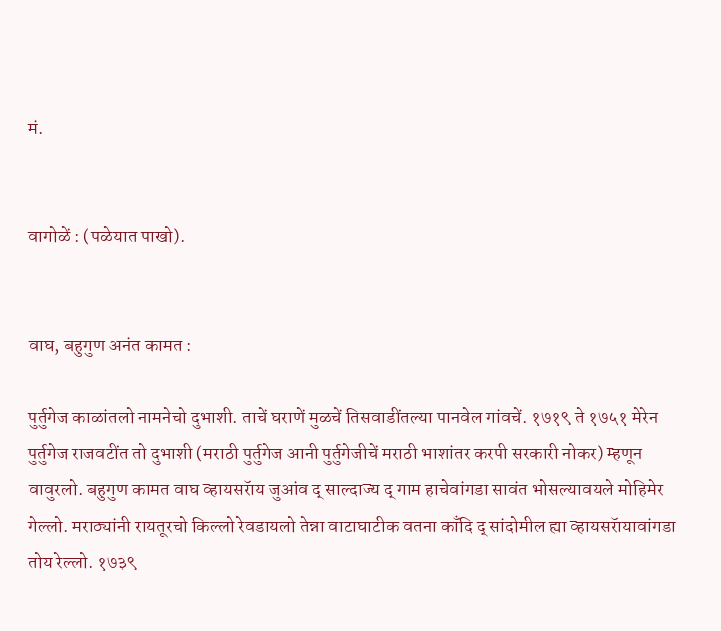मं.


वागोळें : (पळेयात पाखो).


वाघ, बहुगुण अनंत कामत :

पुर्तुगेज काळांतलो नामनेचो दुभाशी. ताचें घराणें मुळचें तिसवाडींतल्या पानवेल गांवचें. १७१९ ते १७५१ मेरेन पुर्तुगेज राजवटींत तो दुभाशी (मराठी पुर्तुगेज आनी पुर्तुगेजीचें मराठी भाशांतर करपी सरकारी नोकर) म्हणून वावुरलो. बहुगुण कामत वाघ व्हायसरॅाय जुआंव द् साल्दाज्य द् गाम हाचेवांगडा सावंत भोसल्यावयले मोहिमेर गेल्लो. मराठ्यांनी रायतूरचो किल्लो रेवडायलो तेन्ना वाटाघाटीक वतना काँदि द् सांदोमील ह्या व्हायसरॅायावांगडा तोय रेल्लो. १७३९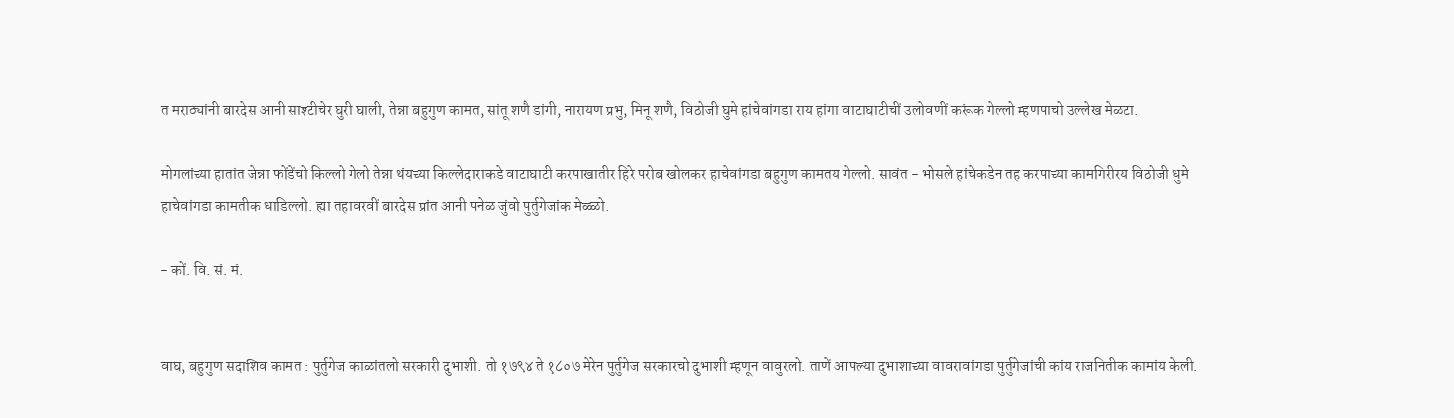त मराठ्यांनी बारदेस आनी साश्टीचेर घुरी घाली, तेन्ना बहुगुण कामत, सांतू शणै डांगी, नारायण प्रभु, मिनू शणै, विठोजी घुमे हांचेवांगडा राय हांगा वाटाघाटीचीं उलोवणीं करूंक गेल्लो म्हणपाचो उल्लेख मेळटा.

मोगलांच्या हातांत जेन्ना फोंडेंचो किल्लो गेलो तेन्ना थंयच्या किल्लेदाराकडे वाटाघाटी करपाखातीर हिरे परोब खोलकर हाचेवांगडा बहुगुण कामतय गेल्लो. सावंत - भोसले हांचेकडेन तह करपाच्या कामगिरीरय विठोजी धुमे हाचेवांगडा कामतीक धाडिल्लो. ह्या तहावरवीं बारदेस प्रांत आनी पनेळ जुंवो पुर्तुगेजांक मेळ्ळो.

- कों. वि. सं. मं.


वाघ, बहुगुण सदाशिव कामत : पुर्तुगेज काळांतलो सरकारी दुभाशी. तो १७९४ ते १८०७ मेरेन पुर्तुगेज सरकारचो दुभाशी म्हणून वावुरलो. ताणें आपल्या दुभाशाच्या वावरावांगडा पुर्तुगेजांची कांय राजनितीक कामांय केली.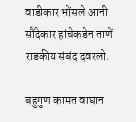वाडीकार भोंसले आनी सौंदेकार हांचेकडेन ताणें राडकीय संबंद दवरलो.

बहुगुण कामत वाघान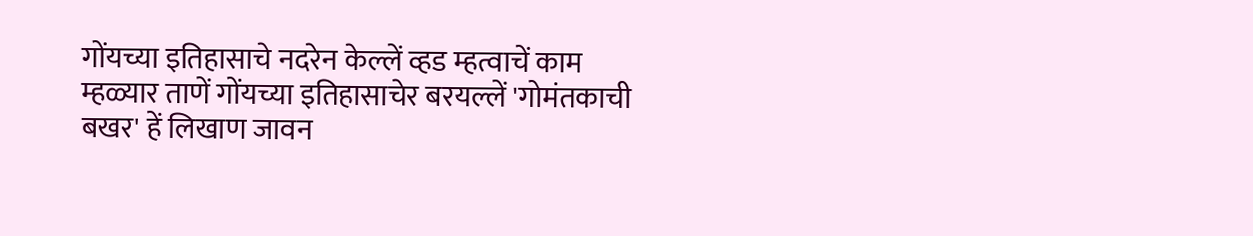गोंयच्या इतिहासाचे नदरेन केल्लें व्हड म्हत्वाचें काम म्हळ्यार ताणें गोंयच्या इतिहासाचेर बरयल्लें 'गोमंतकाची बखर' हें लिखाण जावन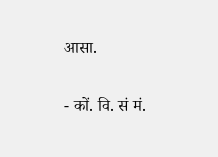आसा.

- कों. वि. सं मं.